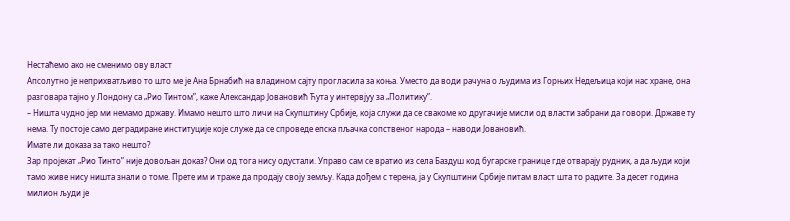Нестаћемо ако не сменимо ову власт
Апсолутно је неприхватљиво то што ме је Ана Брнабић на владином сајту прогласила за коња. Уместо да води рачуна о људима из Горњих Недељица који нас хране, она разговара тајно у Лондону са „Рио Тинтом”, каже Александар Јовановић Ћута у интервјуу за „Политику”.
– Ништа чудно јер ми немамо државу. Имамо нешто што личи на Скупштину Србије, која служи да се свакоме ко другачије мисли од власти забрани да говори. Државе ту нема. Ту постоје само деградиране институције које служе да се спроведе епска пљачка сопственог народа – наводи Јовановић.
Имате ли доказа за тако нешто?
Зар пројекат „Рио Тинто” није довољан доказ? Они од тога нису одустали. Управо сам се вратио из села Баздуш код бугарске границе где отварају рудник, а да људи који тамо живе нису ништа знали о томе. Прете им и траже да продају своју земљу. Када дођем с терена, ја у Скупштини Србије питам власт шта то радите. За десет година милион људи је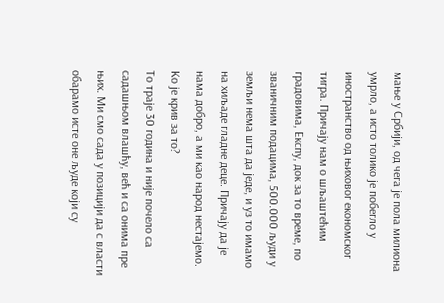мање у Србији, од чега је пола милиона умрло, а исто толико је побегло у иностранство од њиховог економског тигра. Причају нам о шљаштећим градовима, Експу, док за то време, по званичним подацима, 500.000 људи у земљи нема шта да једе, и уз то имамо на хиљаде гладне деце. Причају да је нама добро, а ми као народ нестајемо.
Ко је крив за то?
То траје 30 година и није почело са садашњом влашћу, већ и са онима пре њих. Ми смо сада у позицији да с власти обарамо исте оне људе који су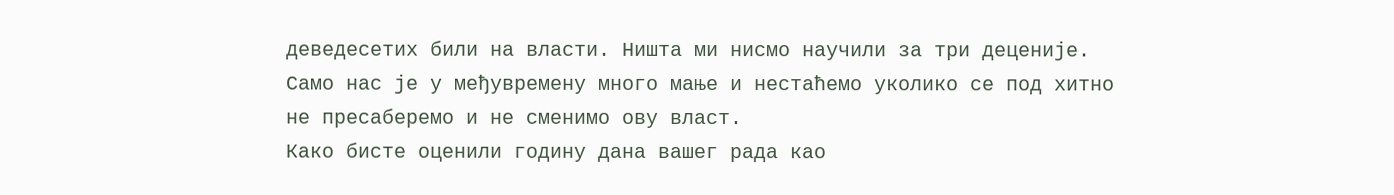деведесетих били на власти. Ништа ми нисмо научили за три деценије. Само нас је у међувремену много мање и нестаћемо уколико се под хитно не пресаберемо и не сменимо ову власт.
Како бисте оценили годину дана вашег рада као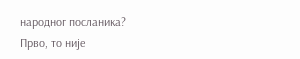народног посланика?
Прво, то није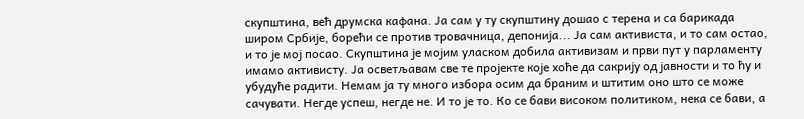скупштина, већ друмска кафана. Ја сам у ту скупштину дошао с терена и са барикада широм Србије, борећи се против тровачница, депонија... Ја сам активиста, и то сам остао, и то је мој посао. Скупштина је мојим уласком добила активизам и први пут у парламенту имамо активисту. Ја осветљавам све те пројекте које хоће да сакрију од јавности и то ћу и убудуће радити. Немам ја ту много избора осим да браним и штитим оно што се може сачувати. Негде успеш, негде не. И то је то. Ко се бави високом политиком, нека се бави, а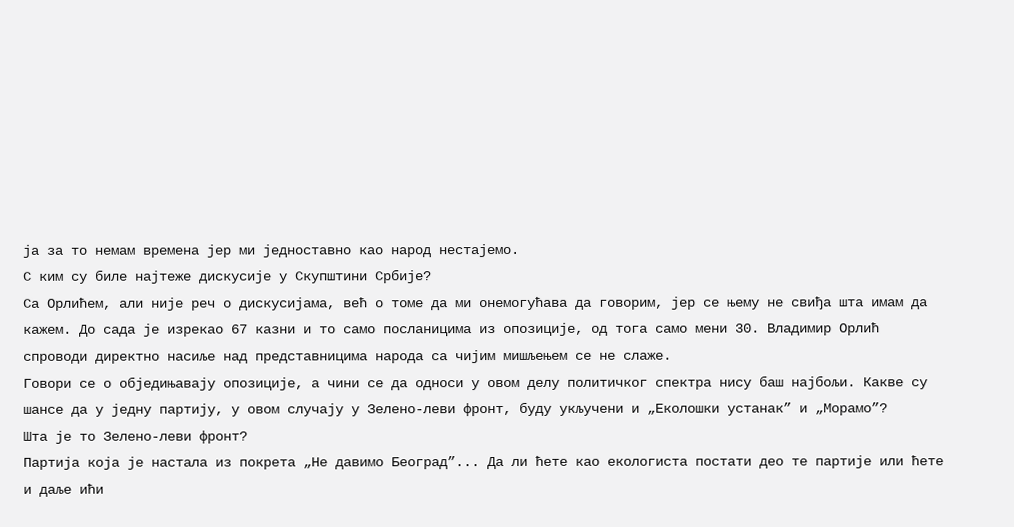ја за то немам времена јер ми једноставно као народ нестајемо.
С ким су биле најтеже дискусије у Скупштини Србије?
Са Орлићем, али није реч о дискусијама, већ о томе да ми онемогућава да говорим, јер се њему не свиђа шта имам да кажем. До сада је изрекао 67 казни и то само посланицима из опозиције, од тога само мени 30. Владимир Орлић спроводи директно насиље над представницима народа са чијим мишљењем се не слаже.
Говори се о обједињавају опозиције, а чини се да односи у овом делу политичког спектра нису баш најбољи. Какве су шансе да у једну партију, у овом случају у Зелено-леви фронт, буду укључени и „Еколошки устанак” и „Морамо”?
Шта је то Зелено-леви фронт?
Партија која је настала из покрета „Не давимо Београд”... Да ли ћете као екологиста постати део те партије или ћете и даље ићи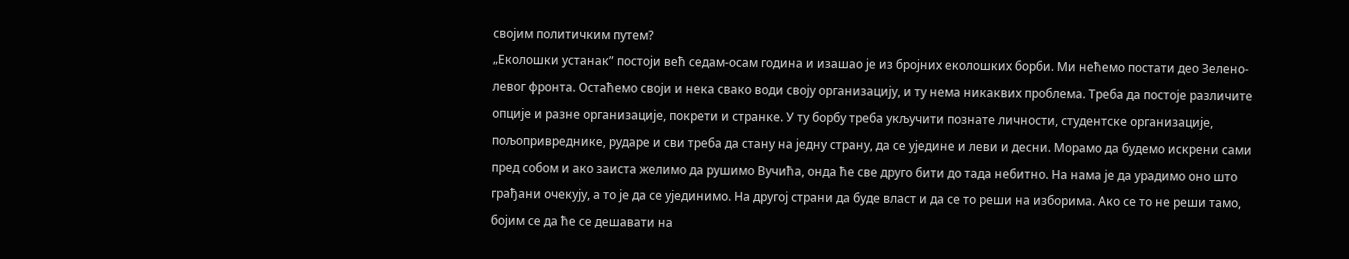својим политичким путем?
„Еколошки устанак” постоји већ седам-осам година и изашао је из бројних еколошких борби. Ми нећемо постати део Зелено-левог фронта. Остаћемо своји и нека свако води своју организацију, и ту нема никаквих проблема. Треба да постоје различите опције и разне организације, покрети и странке. У ту борбу треба укључити познате личности, студентске организације, пољопривреднике, рударе и сви треба да стану на једну страну, да се уједине и леви и десни. Морамо да будемо искрени сами пред собом и ако заиста желимо да рушимо Вучића, онда ће све друго бити до тада небитно. На нама је да урадимо оно што грађани очекују, а то је да се ујединимо. На другој страни да буде власт и да се то реши на изборима. Ако се то не реши тамо, бојим се да ће се дешавати на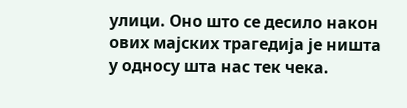улици. Оно што се десило након ових мајских трагедија је ништа у односу шта нас тек чека.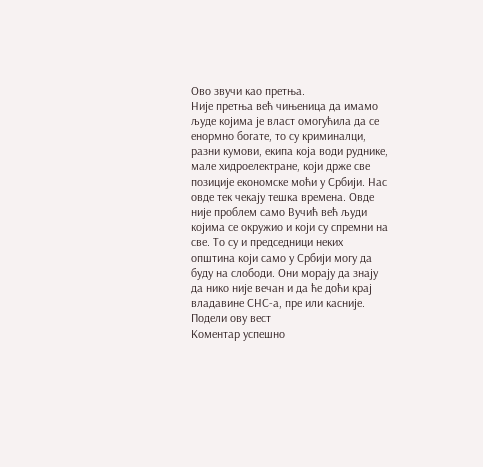Ово звучи као претња.
Није претња већ чињеница да имамо људе којима је власт омогућила да се енормно богате, то су криминалци, разни кумови, екипа која води руднике, мале хидроелектране, који држе све позиције економске моћи у Србији. Нас овде тек чекају тешка времена. Овде није проблем само Вучић већ људи којима се окружио и који су спремни на све. То су и председници неких општина који само у Србији могу да буду на слободи. Они морају да знају да нико није вечан и да ће доћи крај владавине СНС-а, пре или касније.
Подели ову вест
Комeнтар успeшно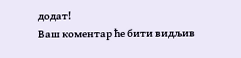додат!
Ваш комeнтар ћe бити видљив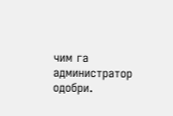чим га администратор одобри.